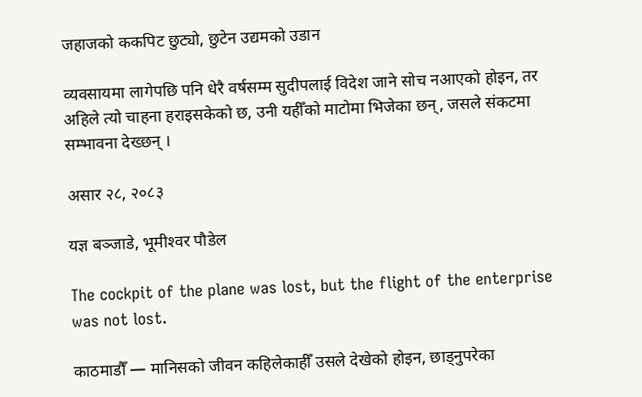जहाजको ककपिट छुट्यो, छुटेन उद्यमको उडान

व्यवसायमा लागेपछि पनि धेरै वर्षसम्म सुदीपलाई विदेश जाने सोच नआएको होइन, तर अहिले त्यो चाहना हराइसकेको छ, उनी यहीँको माटोमा भिजेका छन्, जसले संकटमा सम्भावना देख्छन् ।

असार २८, २०८३

यज्ञ बञ्जाडे, भूमीश्‍वर पौडेल

The cockpit of the plane was lost, but the flight of the enterprise was not lost.

काठमाडौँ — मानिसको जीवन कहिलेकाहीँ उसले देखेको होइन, छाड्नुपरेका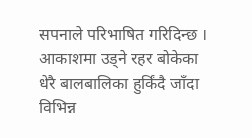सपनाले परिभाषित गरिदिन्छ । आकाशमा उड्ने रहर बोकेका धेरै बालबालिका हुर्किंदै जाँदा विभिन्न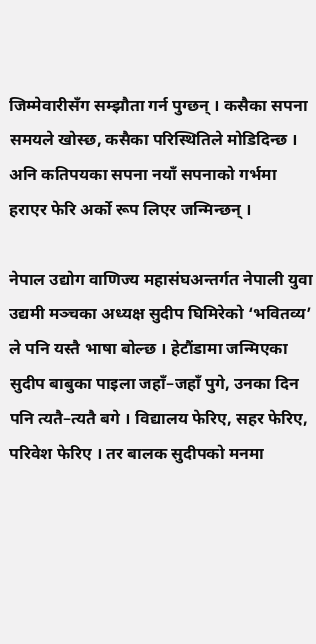जिम्मेवारीसँग सम्झौता गर्न पुग्छन् । कसैका सपना समयले खोस्छ, कसैका परिस्थितिले मोडिदिन्छ । अनि कतिपयका सपना नयाँ सपनाको गर्भमा हराएर फेरि अर्को रूप लिएर जन्मिन्छन् ।

नेपाल उद्योग वाणिज्य महासंघअन्तर्गत नेपाली युवा उद्यमी मञ्चका अध्यक्ष सुदीप घिमिरेको ‘भवितव्य’ ले पनि यस्तै भाषा बोल्छ । हेटौंडामा जन्मिएका सुदीप बाबुका पाइला जहाँ–जहाँ पुगे, उनका दिन पनि त्यतै–त्यतै बगे । विद्यालय फेरिए, सहर फेरिए, परिवेश फेरिए । तर बालक सुदीपको मनमा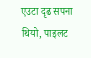एउटा दृढ सपना थियो, पाइलट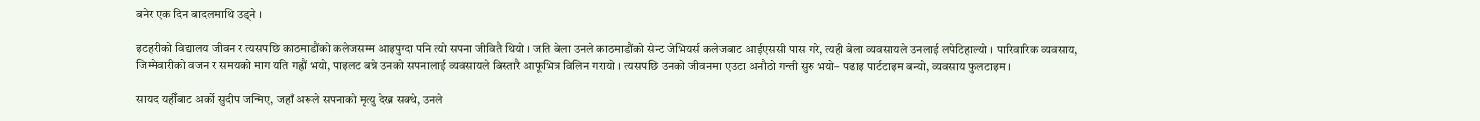बनेर एक दिन बादलमाथि उड्ने ।

इटहरीको विद्यालय जीवन र त्यसपछि काठमाडौंको कलेजसम्म आइपुग्दा पनि त्यो सपना जीवितै थियो । जति बेला उनले काठमाडौंको सेन्ट जेभियर्स कलेजबाट आईएससी पास गरे, त्यही बेला व्यवसायले उनलाई लपेटिहाल्यो । पारिवारिक व्यवसाय, जिम्मेवारीको वजन र समयको माग यति गह्रौं भयो, पाइलट बन्ने उनको सपनालाई व्यवसायले बिस्तारै आफूभित्र विलिन गरायो । त्यसपछि उनको जीवनमा एउटा अनौठो गन्ती सुरु भयो– पढाइ पार्टटाइम बन्यो, व्यवसाय फुलटाइम ।

सायद यहीँबाट अर्को सुदीप जन्मिए, जहाँ अरूले सपनाको मृत्यु देख्न सक्थे, उनले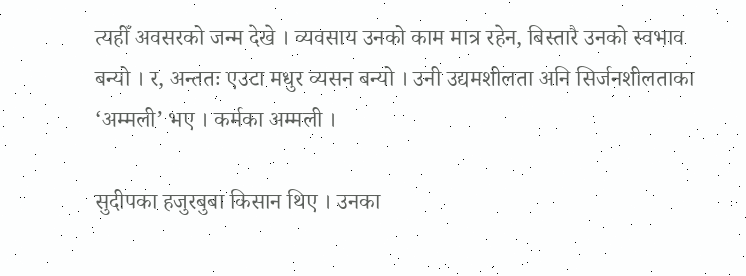त्यहीँ अवसरको जन्म देखे । व्यवसाय उनको काम मात्र रहेन, बिस्तारै उनको स्वभाव बन्यो । र, अन्ततः एउटा मधुर व्यसन बन्यो । उनी उद्यमशीलता अनि सिर्जनशीलताका ‘अम्मली’ भए । कर्मका अम्मली ।

सुदीपका हजुरबुबा किसान थिए । उनका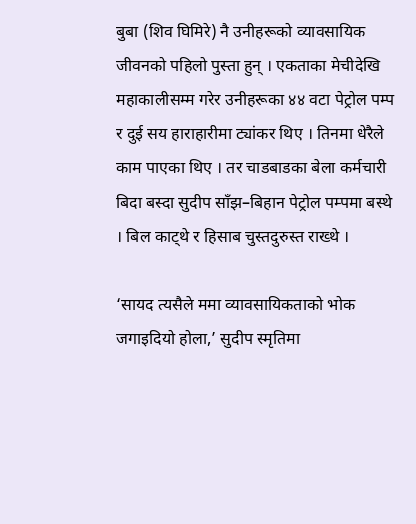बुबा (शिव घिमिरे) नै उनीहरूको व्यावसायिक जीवनको पहिलो पुस्ता हुन् । एकताका मेचीदेखि महाकालीसम्म गरेर उनीहरूका ४४ वटा पेट्रोल पम्प र दुई सय हाराहारीमा ट्यांकर थिए । तिनमा धेरैले काम पाएका थिए । तर चाडबाडका बेला कर्मचारी बिदा बस्दा सुदीप साँझ–बिहान पेट्रोल पम्पमा बस्थे । बिल काट्थे र हिसाब चुस्तदुरुस्त राख्थे ।

‘सायद त्यसैले ममा व्यावसायिकताको भोक जगाइदियो होला,’ सुदीप स्मृतिमा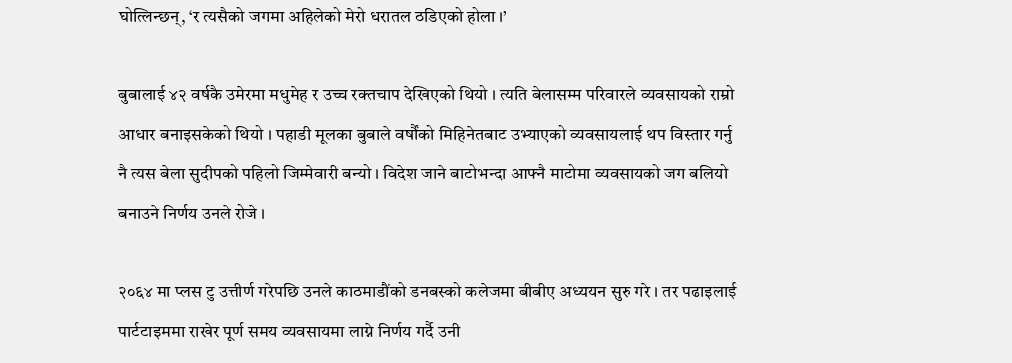घोत्लिन्छन्, ‘र त्यसैको जगमा अहिलेको मेरो धरातल ठडिएको होला ।’

बुबालाई ४२ वर्षकै उमेरमा मधुमेह र उच्च रक्तचाप देखिएको थियो । त्यति बेलासम्म परिवारले व्यवसायको राम्रो आधार बनाइसकेको थियो । पहाडी मूलका बुबाले वर्षौंको मिहिनेतबाट उभ्याएको व्यवसायलाई थप विस्तार गर्नु नै त्यस बेला सुदीपको पहिलो जिम्मेवारी बन्यो । विदेश जाने बाटोभन्दा आफ्नै माटोमा व्यवसायको जग बलियो बनाउने निर्णय उनले रोजे ।

२०६४ मा प्लस टु उत्तीर्ण गरेपछि उनले काठमाडौंको डनबस्को कलेजमा बीबीए अध्ययन सुरु गरे । तर पढाइलाई पार्टटाइममा राखेर पूर्ण समय व्यवसायमा लाग्ने निर्णय गर्दै उनी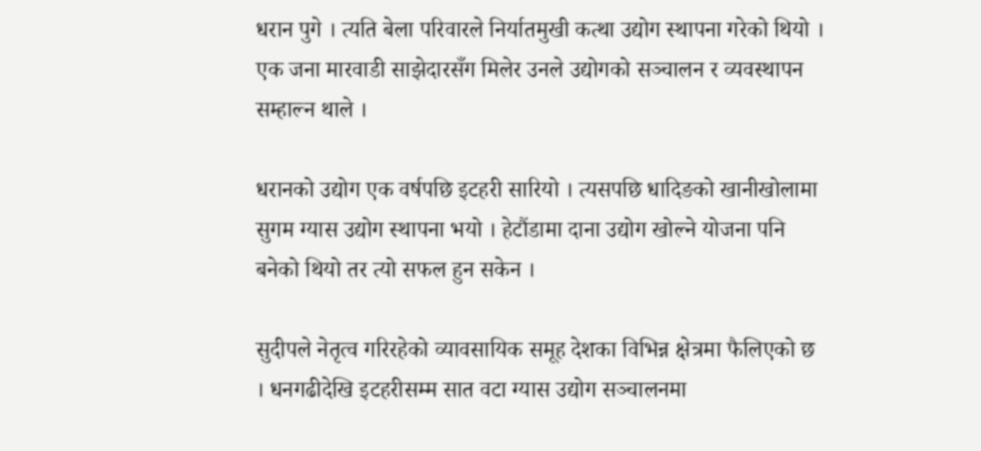धरान पुगे । त्यति बेला परिवारले निर्यातमुखी कत्था उद्योग स्थापना गरेको थियो । एक जना मारवाडी साझेदारसँग मिलेर उनले उद्योगको सञ्चालन र व्यवस्थापन सम्हाल्न थाले ।

धरानको उद्योग एक वर्षपछि इटहरी सारियो । त्यसपछि धादिङको खानीखोलामा सुगम ग्यास उद्योग स्थापना भयो । हेटौंडामा दाना उद्योग खोल्ने योजना पनि बनेको थियो तर त्यो सफल हुन सकेन ।

सुदीपले नेतृत्व गरिरहेको व्यावसायिक समूह देशका विभिन्न क्षेत्रमा फैलिएको छ । धनगढीदेखि इटहरीसम्म सात वटा ग्यास उद्योग सञ्चालनमा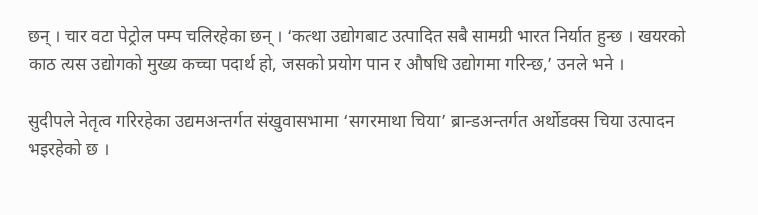छन् । चार वटा पेट्रोल पम्प चलिरहेका छन् । ‘कत्था उद्योगबाट उत्पादित सबै सामग्री भारत निर्यात हुन्छ । खयरको काठ त्यस उद्योगको मुख्य कच्चा पदार्थ हो, जसको प्रयोग पान र औषधि उद्योगमा गरिन्छ,’ उनले भने ।

सुदीपले नेतृत्व गरिरहेका उद्यमअन्तर्गत संखुवासभामा ‘सगरमाथा चिया’ ब्रान्डअन्तर्गत अर्थोडक्स चिया उत्पादन भइरहेको छ ।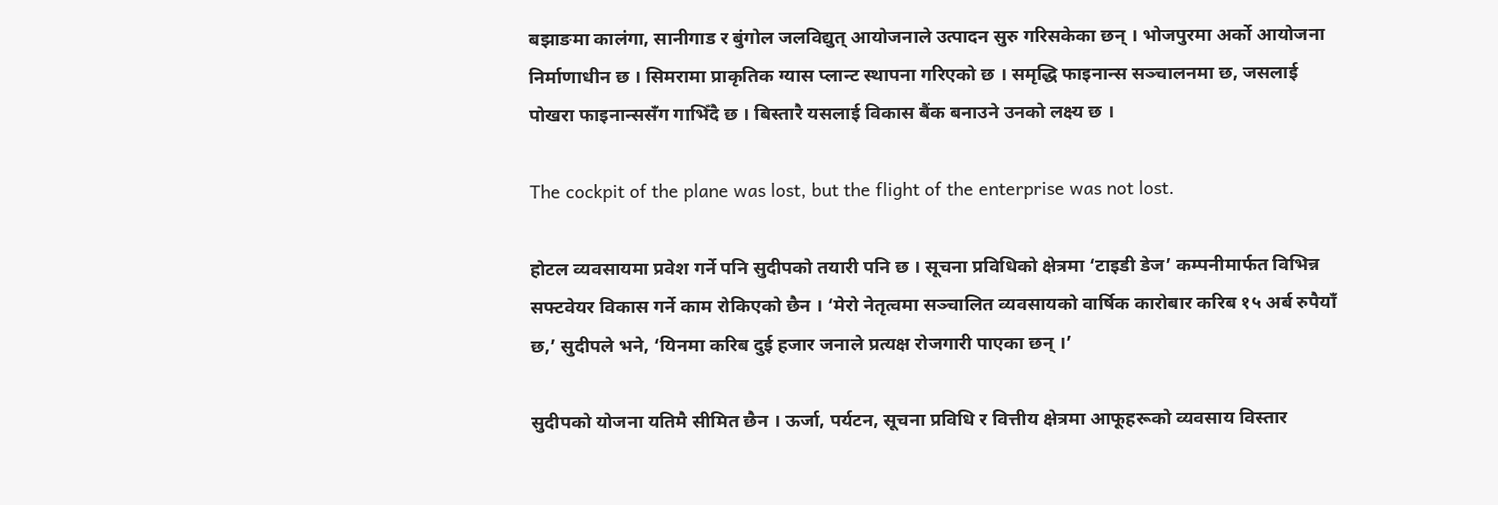बझाङमा कालंगा, सानीगाड र बुंगोल जलविद्युत् आयोजनाले उत्पादन सुरु गरिसकेका छन् । भोजपुरमा अर्को आयोजना निर्माणाधीन छ । सिमरामा प्राकृतिक ग्यास प्लान्ट स्थापना गरिएको छ । समृद्धि फाइनान्स सञ्चालनमा छ, जसलाई पोखरा फाइनान्ससँग गाभिँदै छ । बिस्तारै यसलाई विकास बैंक बनाउने उनको लक्ष्य छ ।

The cockpit of the plane was lost, but the flight of the enterprise was not lost.

होटल व्यवसायमा प्रवेश गर्ने पनि सुदीपको तयारी पनि छ । सूचना प्रविधिको क्षेत्रमा ‘टाइडी डेज’ कम्पनीमार्फत विभिन्न सफ्टवेयर विकास गर्ने काम रोकिएको छैन । ‘मेरो नेतृत्वमा सञ्चालित व्यवसायको वार्षिक कारोबार करिब १५ अर्ब रुपैयाँ छ,’ सुदीपले भने, ‘यिनमा करिब दुई हजार जनाले प्रत्यक्ष रोजगारी पाएका छन् ।’

सुदीपको योजना यतिमै सीमित छैन । ऊर्जा, पर्यटन, सूचना प्रविधि र वित्तीय क्षेत्रमा आफूहरूको व्यवसाय विस्तार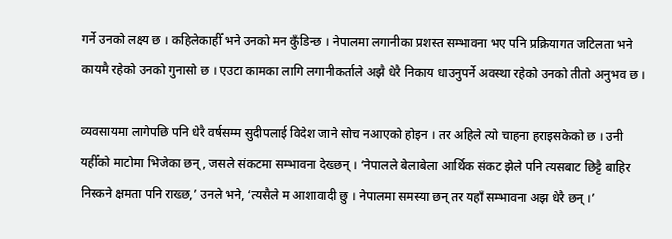गर्ने उनको लक्ष्य छ । कहिलेकाहीँ भने उनको मन कुँडिन्छ । नेपालमा लगानीका प्रशस्त सम्भावना भए पनि प्रक्रियागत जटिलता भने कायमै रहेको उनको गुनासो छ । एउटा कामका लागि लगानीकर्ताले अझै धेरै निकाय धाउनुपर्ने अवस्था रहेको उनको तीतो अनुभव छ ।

व्यवसायमा लागेपछि पनि धेरै वर्षसम्म सुदीपलाई विदेश जाने सोच नआएको होइन । तर अहिले त्यो चाहना हराइसकेको छ । उनी यहीँको माटोमा भिजेका छन्, जसले संकटमा सम्भावना देख्छन् । ‘नेपालले बेलाबेला आर्थिक संकट झेले पनि त्यसबाट छिट्टै बाहिर निस्कने क्षमता पनि राख्छ,’ उनले भने, ‘त्यसैले म आशावादी छु । नेपालमा समस्या छन् तर यहाँ सम्भावना अझ धेरै छन् ।’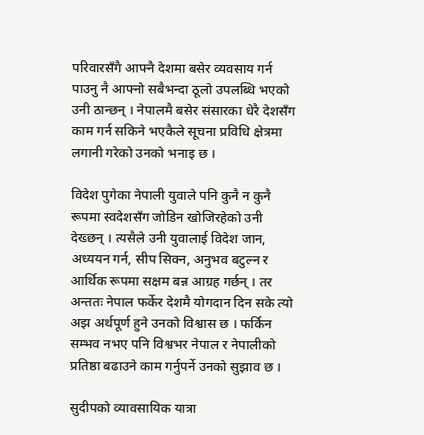परिवारसँगै आफ्नै देशमा बसेर व्यवसाय गर्न पाउनु नै आफ्नो सबैभन्दा ठूलो उपलब्धि भएको उनी ठान्छन् । नेपालमै बसेर संसारका धेरै देशसँग काम गर्न सकिने भएकैले सूचना प्रविधि क्षेत्रमा लगानी गरेको उनको भनाइ छ ।

विदेश पुगेका नेपाली युवाले पनि कुनै न कुनै रूपमा स्वदेशसँग जोडिन खोजिरहेको उनी देख्छन् । त्यसैले उनी युवालाई विदेश जान, अध्ययन गर्न, सीप सिक्न, अनुभव बटुल्न र आर्थिक रूपमा सक्षम बन्न आग्रह गर्छन् । तर अन्ततः नेपाल फर्केर देशमै योगदान दिन सके त्यो अझ अर्थपूर्ण हुने उनको विश्वास छ । फर्किन सम्भव नभए पनि विश्वभर नेपाल र नेपालीको प्रतिष्ठा बढाउने काम गर्नुपर्ने उनको सुझाव छ ।

सुदीपको व्यावसायिक यात्रा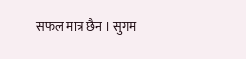सफल मात्र छैन । सुगम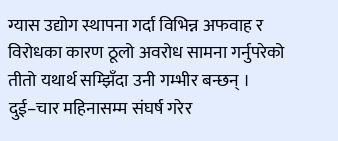ग्यास उद्योग स्थापना गर्दा विभिन्न अफवाह र विरोधका कारण ठूलो अवरोध सामना गर्नुपरेको तीतो यथार्थ सम्झिँदा उनी गम्भीर बन्छन् । दुई–चार महिनासम्म संघर्ष गरेर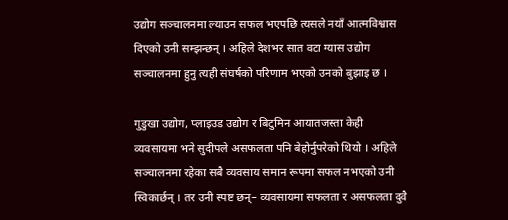उद्योग सञ्चालनमा ल्याउन सफल भएपछि त्यसले नयाँ आत्मविश्वास दिएको उनी सम्झन्छन् । अहिले देशभर सात वटा ग्यास उद्योग सञ्चालनमा हुनु त्यही संघर्षको परिणाम भएको उनको बुझाइ छ ।

गुडुखा उद्योग, प्लाइउड उद्योग र बिटुमिन आयातजस्ता केही व्यवसायमा भने सुदीपले असफलता पनि बेहोर्नुपरेको थियो । अहिले सञ्चालनमा रहेका सबै व्यवसाय समान रूपमा सफल नभएको उनी स्विकार्छन् । तर उनी स्पष्ट छन्– व्यवसायमा सफलता र असफलता दुवै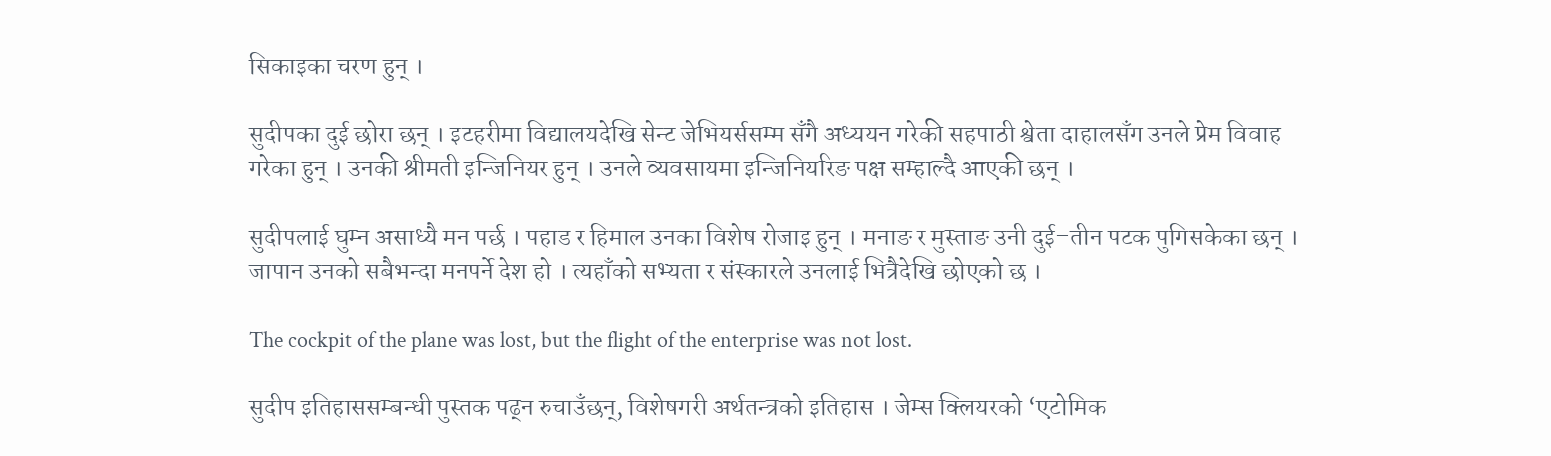सिकाइका चरण हुन् ।

सुदीपका दुई छोरा छन् । इटहरीमा विद्यालयदेखि सेन्ट जेभियर्ससम्म सँगै अध्ययन गरेकी सहपाठी श्वेता दाहालसँग उनले प्रेम विवाह गरेका हुन् । उनकी श्रीमती इन्जिनियर हुन् । उनले व्यवसायमा इन्जिनियरिङ पक्ष सम्हाल्दै आएकी छन् ।

सुदीपलाई घुम्न असाध्यै मन पर्छ । पहाड र हिमाल उनका विशेष रोजाइ हुन् । मनाङ र मुस्ताङ उनी दुई–तीन पटक पुगिसकेका छन् । जापान उनको सबैभन्दा मनपर्ने देश हो । त्यहाँको सभ्यता र संस्कारले उनलाई भित्रैदेखि छोएको छ ।

The cockpit of the plane was lost, but the flight of the enterprise was not lost.

सुदीप इतिहाससम्बन्धी पुस्तक पढ्न रुचाउँछन्, विशेषगरी अर्थतन्त्रको इतिहास । जेम्स क्लियरको ‘एटोमिक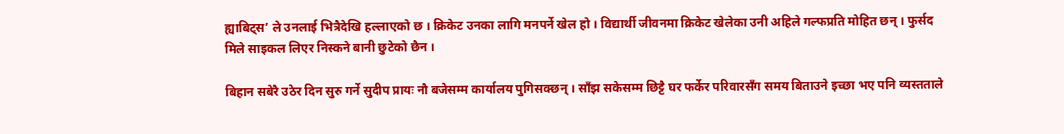ह्याबिट्स’ ले उनलाई भित्रैदेखि हल्लाएको छ । क्रिकेट उनका लागि मनपर्ने खेल हो । विद्यार्थी जीवनमा क्रिकेट खेलेका उनी अहिले गल्फप्रति मोहित छन् । फुर्सद मिले साइकल लिएर निस्कने बानी छुटेको छैन ।

बिहान सबेरै उठेर दिन सुरु गर्ने सुदीप प्रायः नौ बजेसम्म कार्यालय पुगिसक्छन् । साँझ सकेसम्म छिट्टै घर फर्केर परिवारसँग समय बिताउने इच्छा भए पनि व्यस्तताले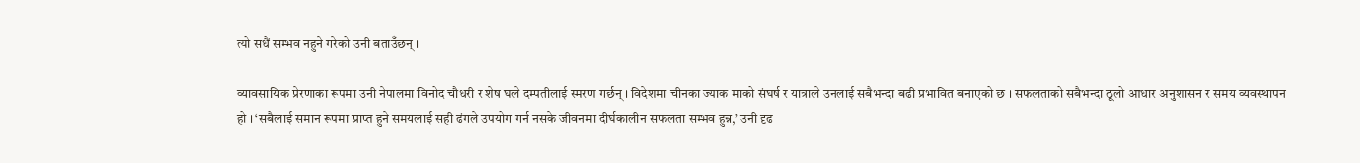त्यो सधैं सम्भव नहुने गरेको उनी बताउँछन् ।

व्यावसायिक प्रेरणाका रूपमा उनी नेपालमा विनोद चौधरी र शेष घले दम्पतीलाई स्मरण गर्छन् । विदेशमा चीनका ज्याक माको संघर्ष र यात्राले उनलाई सबैभन्दा बढी प्रभावित बनाएको छ । सफलताको सबैभन्दा ठूलो आधार अनुशासन र समय व्यवस्थापन हो । ‘सबैलाई समान रूपमा प्राप्त हुने समयलाई सही ढंगले उपयोग गर्न नसके जीवनमा दीर्घकालीन सफलता सम्भव हुन्न,’ उनी दृढ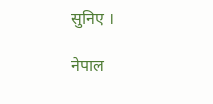सुनिए ।

नेपाल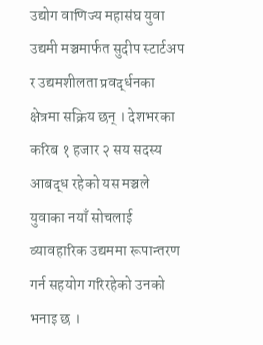उद्योग वाणिज्य महासंघ युवा उद्यमी मञ्चमार्फत सुदीप स्टार्टअप र उद्यमशीलता प्रवर्द्धनका क्षेत्रमा सक्रिय छन् । देशभरका करिब १ हजार २ सय सदस्य आबद्ध रहेको यस मञ्चले युवाका नयाँ सोचलाई व्यावहारिक उद्यममा रूपान्तरण गर्न सहयोग गरिरहेको उनको भनाइ छ ।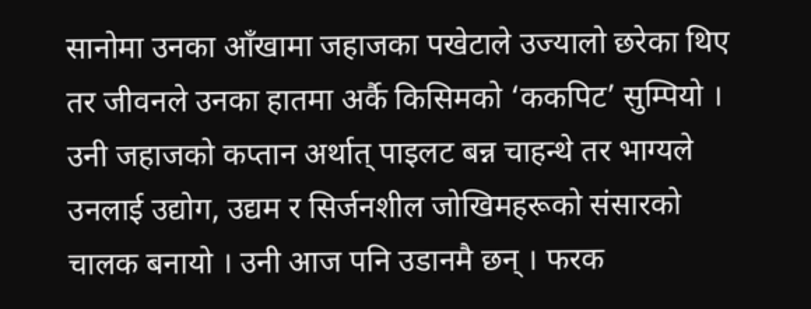सानोमा उनका आँखामा जहाजका पखेटाले उज्यालो छरेका थिए तर जीवनले उनका हातमा अर्कै किसिमको ‘ककपिट’ सुम्पियो । उनी जहाजको कप्तान अर्थात् पाइलट बन्न चाहन्थे तर भाग्यले उनलाई उद्योग, उद्यम र सिर्जनशील जोखिमहरूको संसारको चालक बनायो । उनी आज पनि उडानमै छन् । फरक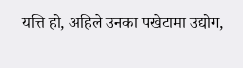यत्ति हो, अहिले उनका पखेटामा उद्योग,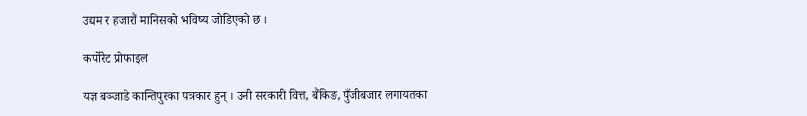उद्यम र हजारौं मानिसको भविष्य जोडिएको छ ।

कर्पोरेट प्रोफाइल

यज्ञ बञ्जाडे कान्तिपुरका पत्रकार हुन् । उनी सरकारी वित्त, बैंकिङ, पुँजीबजार लगायतका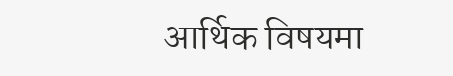आर्थिक विषयमा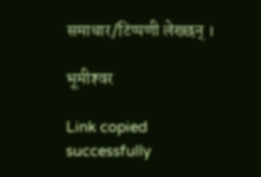समाचार/टिप्पणी लेख्छन् ।

भूमीश्‍वर

Link copied successfully